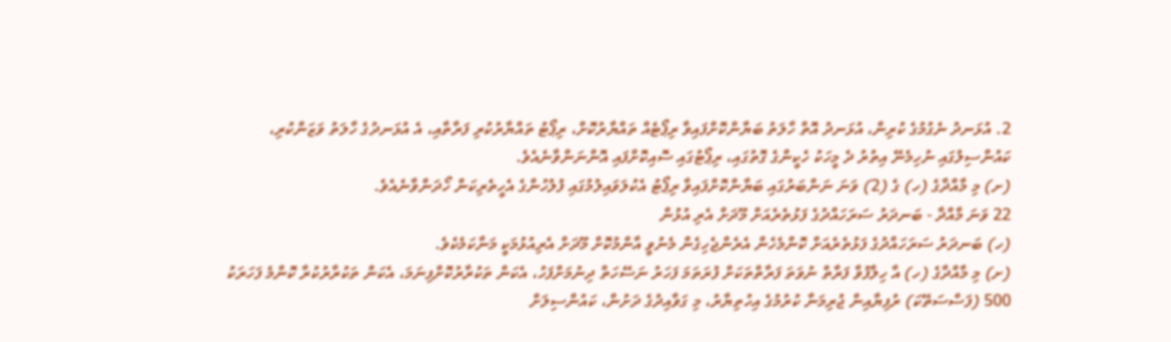2. އުޅަނދު ނެގުމުގެ ކުރިން، އުޅަނދު އޮތް ހާލަތު ބަޔާންކޮށްފައިވާ ރިޕޯޓެއް ތައްޔާރުކޮށް، ރިޕޯޓު ތައްޔާރުކުރި ފަރާތާއި، އެ އުޅަނދުގެ ހާލަތު ވަޒަންކުރި، ކައުންސިލުގައި ނުހިމެނޭ އިތުރު ދެ މީހަކު ހެކީންގެ ގޮތުގައި، ރިޕޯޓުގައި ސޮއިކޮށްފައި އޮންނަންވާނެއެވެ.
(ށ) މި މާއްދާގެ (ހ) ގެ (2) ވަނަ ނަންބަރުގައި ބަޔާންކޮށްފައިވާ ރިޕޯޓު އެކުލަވައިލުމުގައި ފުލުހުންގެ އެހީތެރިކަން ހޯދަންވާނެއެވެ.
22 ވަނަ މާއްދާ - ބަނދަރު ސަރަހައްދުގެ ފަޅުތެރެއަށް މޫދަށް އެރި އުޅުން
(ހ) ބަނދަރު ސަރަހައްދުގެ ފަޅުތެރެއަށް ކޮންމެހެން އެރެންޖެހިގެން މެނުވީ އާންމުކޮށް މޫދަށް އެރިއުޅުމަކީ މަނާކަމެކެވެ.
(ށ) މި މާއްދާގެ (ހ) އާ ހިލާފުވާ ފަރާތް ނުވަތަ ފަރާތްތަކަށް ފުރަތަމަ ފަހަރު ނަސޭހަތް ދިނުމަށްފަހު، އެކަން ތަކުރާރުކޮށްފިނަމަ، އެކަން ތަކުރާރުކުރާ ކޮންމެ ފަހަރަކު 500 (ފަސްސަތޭކަ) ރުފިޔާއިން ޖުރިމަނާ ކުރުމުގެ އިހުތިޔާރު، މި ގަވާއިދުގެ ދަށުން، ކައުންސިލަށް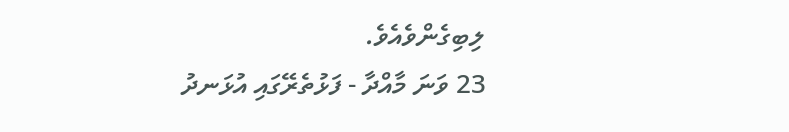ލިބިގެންވެއެވެ.
23 ވަނަ މާއްދާ - ފަޅުތެރޭގައި އުޅަނދު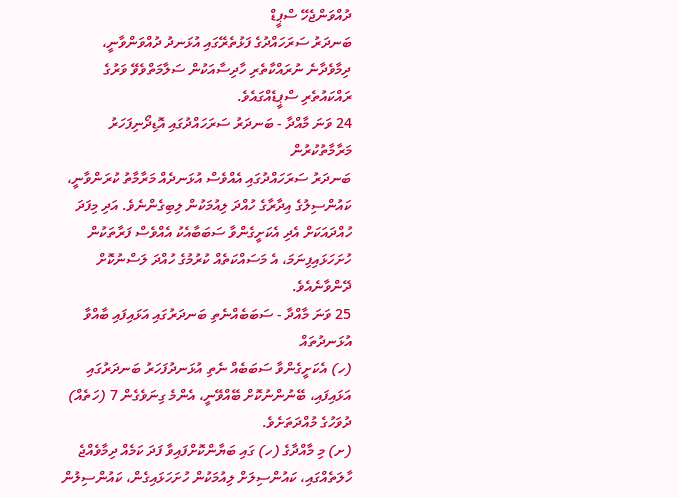ދުއްވަންޖެހޭ ސްޕީޑް
ބަނދަރު ސަރަހައްދުގެ ފަޅުތެރޭގައި އުޅަނދު ދުއްވަންވާނީ، ދިމާވެދާނެ ނުރައްކާތެރި ހާދިސާއަކުން ސަލާމަތްވެވޭ ވަރުގެ ރައްކައުތެރި ސްޕީޑެއްގައެވެ.
24 ވަނަ މާއްދާ - ބަނދަރު ސަރަހައްދުގައި އޮޑިދޯނިފަހަރު މަރާމާތުކުރުން
ބަނދަރު ސަރަހައްދުގައި އެއްވެސް އުޅަނދެއް މަރާމާތު ކުރަންވާނީ، ކައުންސިލުގެ އިދާރާގެ ހުއްދަ ލިއުމަކުން ލިބިގެންނެވެ. އަދި މިފަދަ ހުއްދައަކަށް އެދި އެކަށީގެންވާ ސަބަބާއެކު އެއްވެސް ފަރާތަކުން ހުށަހަޅައިފިނަމަ، އެ މަސައްކަތެއް ކުރުމުގެ ހުއްދަ ލަސްނުކޮށް ދޭންވާނެއެވެ.
25 ވަނަ މާއްދާ - ސަބަބެއްނެތި ބަނދަރުގައި އަޅައިފައި ބާއްވާ އުޅަނދުތައް
(ހ) އެކަށީގެންވާ ސަބަބެއް ނެތި އުޅަނދުފަހަރު ބަނދަރުގައި އަޅައިފައި، ބޭނުންނުކޮށް ބޭއްވޭނީ، އެންމެ ގިނަވެގެން 7 (ހަތެއް) ދުވަހުގެ މުއްދަތަށެވެ.
(ށ) މި މާއްދާގެ (ހ) ގައި ބަޔާންކޮށްފައިވާ ފަދަ ކަމެއް ދިމާވެއްޖެ ހާލަތެއްގައި، ކައުންސިލަށް ލިއުމަކުން ހުށަހަޅައިގެން، ކައުންސިލުން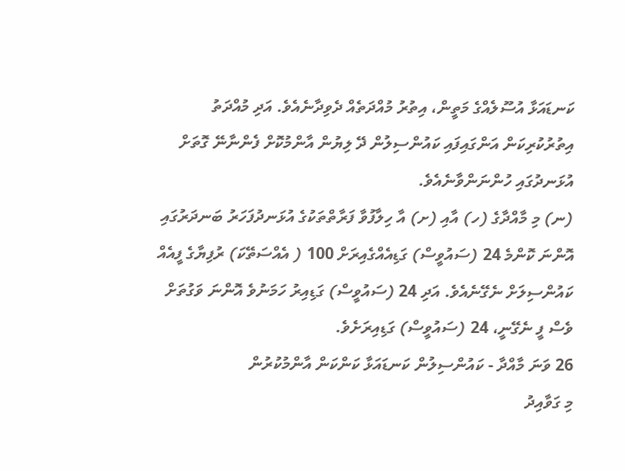ކަނޑައަޅާ އުސޫލެއްގެ މަތީން، އިތުރު މުއްދަތެއް ދެވިދާނެއެވެ. އަދި މުއްދަތު އިތުރުކުރިކަން އަންގައިފައި ކައުންސިލުން ދޭ ލިޔުން އާންމުކޮށް ފެންނާނޭ ގޮތަށް އުޅަނދުގައި ހުންނަންވާނެއެވެ.
(ނ) މި މާއްދާގެ (ހ) އާއި (ށ) އާ ހިލާފުވާ ފަރާތްތަކުގެ އުޅަނދުފަހަރު ބަނދަރުގައި އޮންނަ ކޮންމެ 24 (ސައުވީސް) ގަޑިއެއްގެއިރަށް 100 ( އެއްސަތޭކަ) ރުފިޔާގެ ފީއެއް ކައުންސިލަށް ނެގޭނެއެވެ. އަދި 24 (ސައުވީސް) ގަޑިއިރު ހަމަނުވެ އޮންނަ ވަގުތަށް ވެސް ފީ ނެގޭނީ، 24 (ސައުވީސް) ގަޑިއިރަށެވެ.
26 ވަނަ މާއްދާ - ކައުންސިލުން ކަނޑައަޅާ ކަންކަން އާންމުކުރުން
މި ގަވާއިދު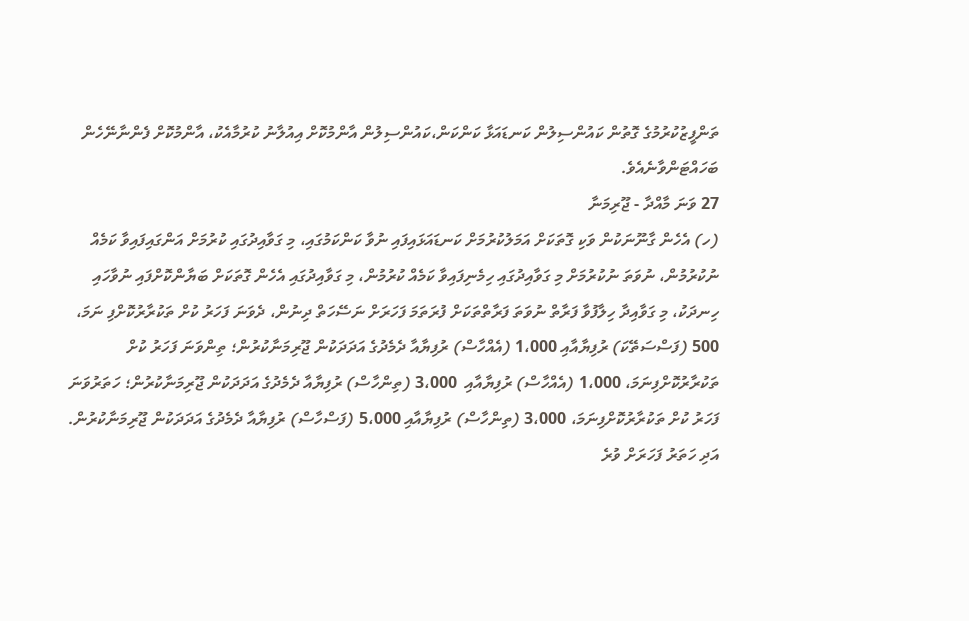ތަންފީޒުކުރުމުގެ ގޮތުން ކައުންސިލުން ކަނޑައަޅާ ކަންކަން،ކައުންސިލުން އާންމުކޮށް އިއުލާނު ކުރުމާއެކު، އާންމުކޮށް ފެންނާނޭހެން ބަހައްޓަންވާނެއެވެ.
27 ވަނަ މާއްދާ - ޖޫރިމަނާ
(ހ) އެހެން ގާނޫނަކުން ވަކި ގޮތަކަށް އަމަލުކުރުމަށް ކަނޑައަޅައިފައި ނުވާ ކަންކަމުގައި، މި ގަވާއިދުގައި ކުރުމަށް އަންގައިފައިވާ ކަމެއް ނުކުރުމުން، ނުވަތަ ނުކުރުމަށް މި ގަވާއިދުގައި ހިމެނިފައިވާ ކަމެއް ކުރުމުން، މި ގަވާއިދުގައި އެހެން ގޮތަކަށް ބަޔާންކޮށްފައި ނުވާހައި ހިނދަކު، މި ގަވާއިދާ ހިލާފުވާ ފަރާތް ނުވަތަ ފަރާތްތަކަށް ފުރަތަމަ ފަހަރަށް ނަސޭހަތް ދިނުން، ދެވަނަ ފަހަރު ކުށް ތަކުރާރުކޮށްފި ނަމަ، 500 (ފަސްސަތޭކަ) ރުފިޔާއާއި 1،000 (އެއްހާސް) ރުފިޔާއާ ދެމެދުގެ އަދަދަކުން ޖޫރިމަނާކުރުން؛ ތިންވަނަ ފަހަރު ކުށް ތަކުރާރުކޮށްފިނަމަ، 1،000 (އެއްހާސް) ރުފިޔާއާއި  3،000 (ތިންހާސް) ރުފިޔާއާ ދެމެދުގެ އަދަދަކުން ޖޫރިމަނާކުރުން؛ ހަތަރުވަނަ ފަހަރު ކުށް ތަކުރާރުކޮށްފިނަމަ، 3،000 (ތިންހާސް) ރުފިޔާއާއި 5،000 (ފަސްހާސް) ރުފިޔާއާ ދެމެދުގެ އަދަދަކުން ޖޫރިމަނާކުރުން. އަދި ހަތަރު ފަހަރަށް ވުރެ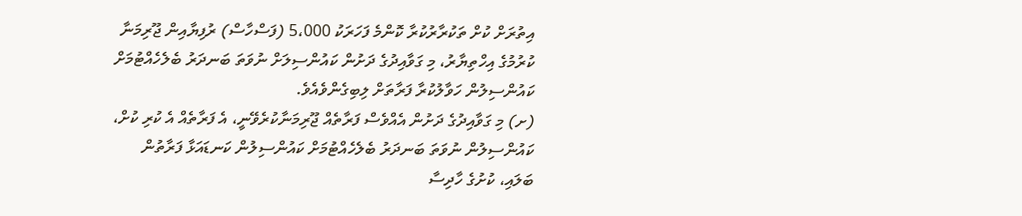އިތުރަށް ކުށް ތަކުރާރުކުރާ ކޮންމެ ފަހަރަކު 5،000 (ފަސްހާސް) ރުފިޔާއިން ޖޫރިމަނާ ކުރުމުގެ އިހްތިޔާރު، މި ގަވާއިދުގެ ދަށުން ކައުންސިލަށް ނުވަތަ ބަނދަރު ބެލެހެއްޓުމަށް ކައުންސިލުން ހަވާލުކުރާ ފަރާތަށް ލިބިގެންވެއެވެ.
(ށ) މި ގަވާއިދުގެ ދަށުން އެއްވެސް ފަރާތެއް ޖޫރިމަނާކުރެވޭނީ، އެ ފަރާތެއް އެ ކުރި ކުށް، ކައުންސިލުން ނުވަތަ ބަނދަރު ބެލެހެއްޓުމަށް ކައުންސިލުން ކަނޑައަޅާ ފަރާތުން ބަލައި، ކުށުގެ ހާދިސާ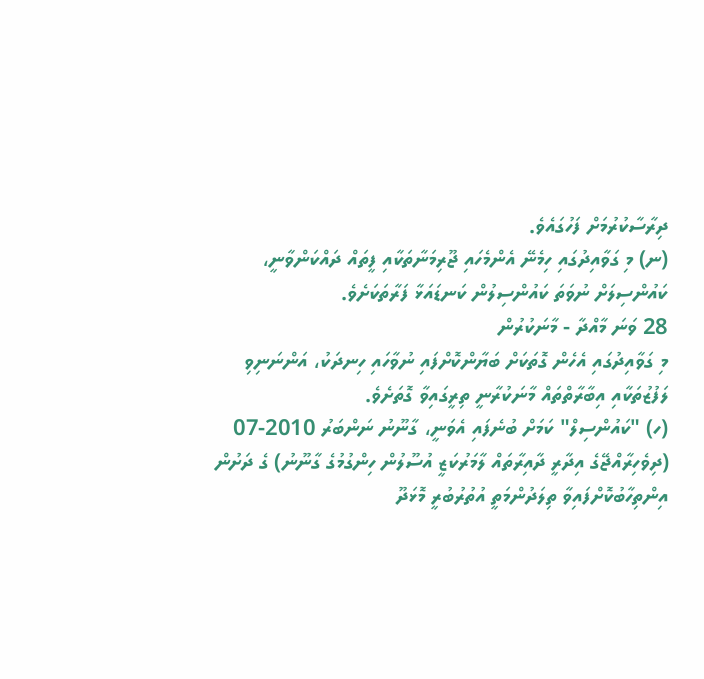ދިރާސާކުރުމަށް ފަހުގައެވެ.
(ނ) މި ގަވާއިދުގައި ހިމެނޭ އެންމެހައި ޖޫރިމަނާތަކާއި ފީތައް ދައްކަންވާނީ، ކައުންސިލަށް ނުވަތަ ކައުންސިލުން ކަނޑައަޅާ ފަރާތަކަށެވެ.
28 ވަނަ މާއްދާ - މާނަކުރުން
މި ގަވާއިދުގައި އެހެން ގޮތަކަށް ބަޔާންކޮށްފައި ނުވާހައި ހިނދަކު، އަންނަނިވި ލަފުޒުތަކާއި އިބާރާތްތައް މާނަކުރާނީ ތިރީގައިވާ ގޮތަށެވެ.
(ހ) "ކައުންސިލް" ކަމަށް ބުނެފައި އެވަނީ، ގާނޫނު ނަންބަރު 2010-07 (ދިވެހިރާއްޖޭގެ އިދާރީ ދާއިރާތައް ލާމަރުކަޒީ އުސޫލުން ހިންގުމުގެ ގާނޫނު) ގެ ދަށުން އިންތިހާބުކޮށްފައިވާ ތިލަދުންމަތީ އުތުރުބުރީ މޮޅަދޫ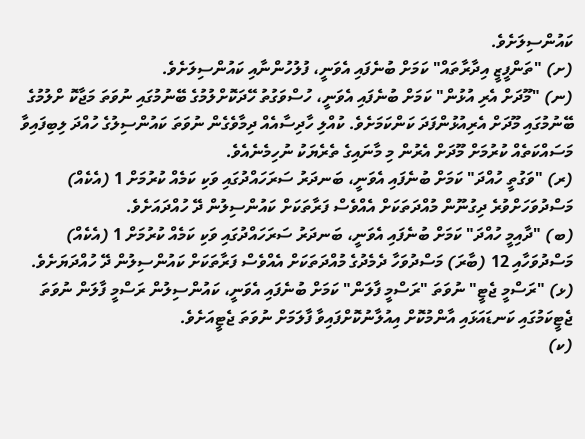ކައުންސިލަށެވެ.
(ށ) "ތަންފީޒީ އިދާރާތައް" ކަމަށް ބުނެފައި އެވަނީ، ފުލުހުންނާއި ކައުންސިލަށެވެ.
(ނ) "މޫދަށް އެރި އުޅުން" ކަމަށް ބުނެފައި އެވަނީ، ހުސްވަގުތު ހޭދަކޮށްލުމުގެ ބޭނުމުގައި ނުވަތަ މަޖާކޮ ށްލުމުގެ ބޭނުމުގައި މޫދަށް އެރިއުޅުންފަދަ ކަންކަމަށެވެ. ކުއްލި ހާދިސާއެއް ދިމާވެގެން ނުވަތަ ކައުންސިލުގެ ހުއްދަ ލިބިފައިވާ މަސައްކަތެއް ކުރުމަށް މޫދަށް އެރުން މި މާނައިގެ ތެރެޔަކު ނުހިމެނެއެވެ.
(ރ) "ވަގުތީ ހުއްދަ" ކަމަށް ބުނެފައި އެވަނީ، ބަނދަރު ސަރަހައްދުގައި ވަކި ކަމެއް ކުރުމަށް 1 (އެކެއް) މަސްދުވަހަށްވުރެ ދިގުނޫން މުއްދަތަކަށް އެއްވެސް ފަރާތަކަށް ކައުންސިލުން ދޭ ހުއްދައަށެވެ.
(ބ) "ދާއިމީ ހުއްދަ" ކަމަށް ބުނެފައި އެވަނީ، ބަނދަރު ސަރަހައްދުގައި ވަކި ކަމެއް ކުރުމަށް 1 (އެކެއް) މަސްދުވަހާއި 12 (ބާރަ) މަސްދުވަހާ ދެމެދުގެ މުއްދަތަކަށް އެއްވެސް ފަރާތަކަށް ކައުންސިލުން ދޭ ހުއްދަޔަށެވެ.
(ޅ) "ރަސްމީ ޖެޓީ" ނުވަތަ "ރަސްމީ ފާލަން" ކަމަށް ބުނެފައި އެވަނީ، ކައުންސިލުން ރަސްމީ ފާލަން ނުވަތަ ޖެޓީކަމުގައި ކަނޑައަޅައި އާންމުކޮށް އިއުލާނުކޮށްފައިވާ ފާލަމަށް ނުވަތަ ޖެޓީއަށެވެ.
(ކ)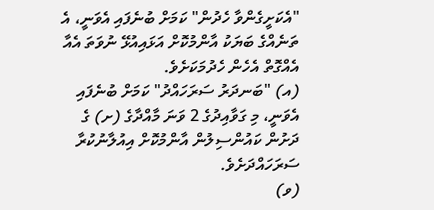"އެކަށީގެންވާ ހެދުން" ކަމަށް ބުނެފައި އެވަނީ، އެ ތަނެއްގެ ބަޔަކު އާންމުކޮށް އަޅައިއުޅޭ ނުވަތަ އެއާ އެއްގޮތް އެހެން ހެދުމަކަށެވެ.
(އ) "ބަނދަރު ސަރަހައްދު" ކަމަށް ބުނެފައި އެވަނީ، މި ގަވާއިދުގެ 2 ވަނަ މާއްދާގެ (ށ) ގެ ދަށުން ކައުންސިލުން އާންމުކޮށް އިއުލާނުކުރާ ސަރަހައްދަށެވެ.
(ވ)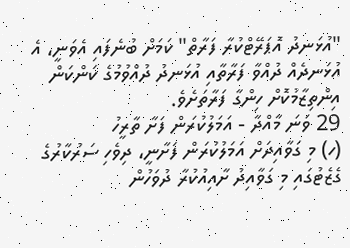"އުޅަނދު އޮޕަރޭޓްކުރާ ފަރާތް" ކަމަށް ބުނެފައި އެވަނީ، އެ އުޅަނދެއް ދުއްވާ ފަރާތާއި އުޅަނދު ދުއްވުމުގެ ކަންކަން އިންތިޒާމުކޮށް ހިންގާ ފަރާތަށެވެ.
29 ވަނަ މާއްދާ - އަމަލުކުރަން ފަށާ ތާރީހު
(ހ) މި ގަވާއިދަށް އަމަލުކުރަން ފަށާނީ، ދިވެހި ސަރުކާރުގެ ގެޒެޓުގައި މި ގަވާއިދު ށާއިއުކުރާ ދުވަހުން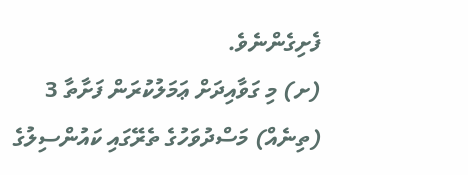ފެށިގެންނެވެ.
(ށ) މި ގަވާއިދަށް ޢަމަލުކުރަން ފަށާތާ 3 (ތިނެއް) މަސްދުވަހުގެ ތެރޭގައި ކައުންސިލުގެ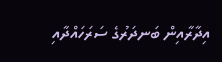އިދާރާއިން ބަނދަރުގެ ސަރަހައްދާއި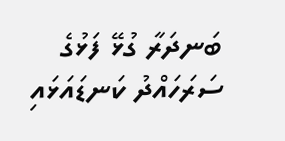ބަނދަރާ ގުޅޭ ފަޅުގެ ސަރަހައްދު ކަނޑައަޅައި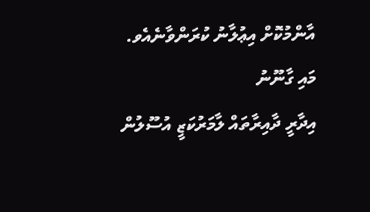އާންމުކޮށް އިޢުލާނު ކުރަންވާނެއެވ.
މައި ގާނޫނު
އިދާރީ ދާއިރާތައް ލާމަރުކަޒީ އުސޫލުން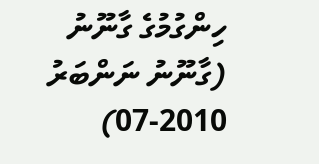ހިންގުމުގެ ގާނޫނު (ގާނޫނު ނަންބަރު 2010-07)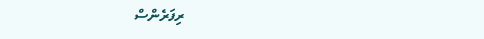ރިފަރެންސް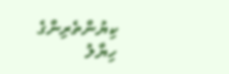ކިޔުންތެރިންގެ ހިޔާލު